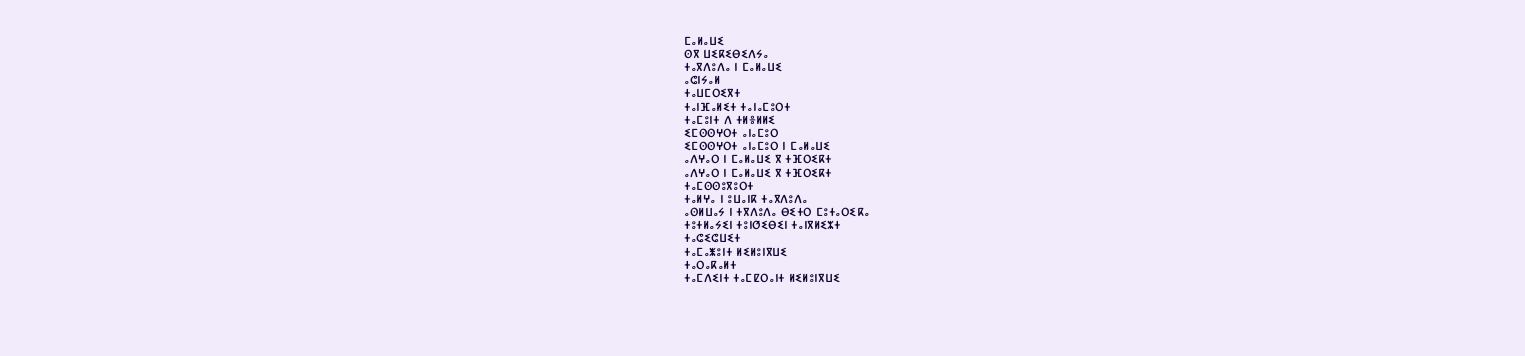ⵎⴰⵍⴰⵡⵉ
ⵙⴳ ⵡⵉⴽⵉⴱⵉⴷⵢⴰ
ⵜⴰⴳⴷⵓⴷⴰ ⵏ ⵎⴰⵍⴰⵡⵉ
ⴰⵛⵏⵢⴰⵍ
ⵜⴰⵡⵎⵔⵉⴳⵜ
ⵜⴰⵏⴼⴰⵍⵉⵜ ⵜⴰⵏⴰⵎⵓⵔⵜ
ⵜⴰⵎⵓⵏⵜ ⴷ ⵜⵍⴻⵍⵍⵉ
ⵉⵎⵙⵙⵖⵔⵜ ⴰⵏⴰⵎⵓⵔ
ⵉⵎⵙⵙⵖⵔⵜ ⴰⵏⴰⵎⵓⵔ ⵏ ⵎⴰⵍⴰⵡⵉ
ⴰⴷⵖⴰⵔ ⵏ ⵎⴰⵍⴰⵡⵉ ⴳ ⵜⴼⵔⵉⴽⵜ
ⴰⴷⵖⴰⵔ ⵏ ⵎⴰⵍⴰⵡⵉ ⴳ ⵜⴼⵔⵉⴽⵜ
ⵜⴰⵎⵙⵙⵓⴳⵓⵔⵜ
ⵜⴰⵍⵖⴰ ⵏ ⵓⵡⴰⵏⴽ ⵜⴰⴳⴷⵓⴷⴰ
ⴰⵙⵍⵡⴰⵢ ⵏ ⵜⴳⴷⵓⴷⴰ ⴱⵉⵜⵔ ⵎⵓⵜⴰⵔⵉⴽⴰ
ⵜⵓⵜⵍⴰⵢⵉⵏ ⵜⵓⵏⵚⵉⴱⵉⵏ ⵜⴰⵏⴳⵍⵉⵣⵜ
ⵜⴰⵛⵉⵛⵡⵉⵜ
ⵜⴰⵎⴰⵥⵓⵏⵜ ⵍⵉⵍⵓⵏⴳⵡⵉ
ⵜⴰⵔⴰⴽⴰⵍⵜ
ⵜⴰⵎⴷⵉⵏⵜ ⵜⴰⵎⵇⵔⴰⵏⵜ ⵍⵉⵍⵓⵏⴳⵡⵉ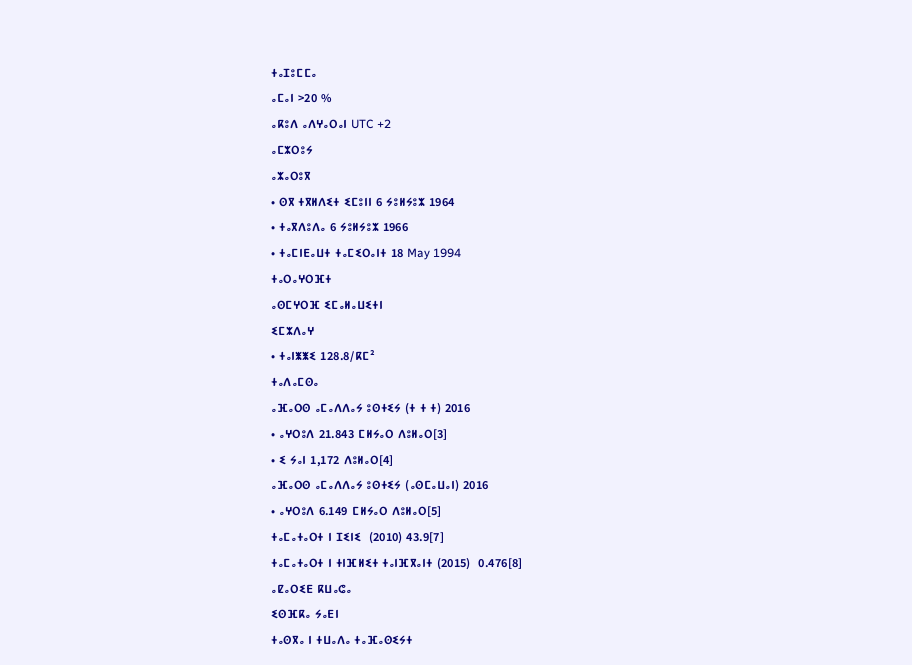ⵜⴰⵊⵓⵎⵎⴰ
ⴰⵎⴰⵏ >20 %
ⴰⴽⵓⴷ ⴰⴷⵖⴰⵔⴰⵏ UTC +2
ⴰⵎⵣⵔⵓⵢ
ⴰⵣⴰⵔⵓⴳ
• ⵙⴳ ⵜⴳⵍⴷⵉⵜ ⵉⵎⵓⵏⵏ 6 ⵢⵓⵍⵢⵓⵣ 1964
• ⵜⴰⴳⴷⵓⴷⴰ 6 ⵢⵓⵍⵢⵓⵣ 1966
• ⵜⴰⵎⵏⴹⴰⵡⵜ ⵜⴰⵎⵉⵔⴰⵏⵜ 18 May 1994
ⵜⴰⵔⴰⵖⵔⴼⵜ
ⴰⵙⵎⵖⵔⴼ ⵉⵎⴰⵍⴰⵡⵉⵜⵏ
ⵉⵎⵣⴷⴰⵖ
• ⵜⴰⵏⵥⵥⵉ 128.8/ⴽⵎ²
ⵜⴰⴷⴰⵎⵙⴰ
ⴰⴼⴰⵔⵙ ⴰⵎⴰⴷⴷⴰⵢ ⵓⵙⵜⵉⵢ (ⵜ ⵜ ⵜ) 2016
• ⴰⵖⵔⵓⴷ 21.843 ⵎⵍⵢⴰⵔ ⴷⵓⵍⴰⵔ[3]
• ⵉ ⵢⴰⵏ 1,172 ⴷⵓⵍⴰⵔ[4]
ⴰⴼⴰⵔⵙ ⴰⵎⴰⴷⴷⴰⵢ ⵓⵙⵜⵉⵢ (ⴰⵙⵎⴰⵡⴰⵏ) 2016
• ⴰⵖⵔⵓⴷ 6.149 ⵎⵍⵢⴰⵔ ⴷⵓⵍⴰⵔ[5]
ⵜⴰⵎⴰⵜⴰⵔⵜ ⵏ ⵊⵉⵏⵉ  (2010) 43.9[7]
ⵜⴰⵎⴰⵜⴰⵔⵜ ⵏ ⵜⵏⴼⵍⵉⵜ ⵜⴰⵏⴼⴳⴰⵏⵜ (2015)  0.476[8]
ⴰⵇⴰⵔⵉⴹ ⴽⵡⴰⵛⴰ
ⵉⵙⴼⴽⴰ ⵢⴰⴹⵏ
ⵜⴰⵙⴳⴰ ⵏ ⵜⵡⴰⴷⴰ ⵜⴰⴼⴰⵙⵉⵢⵜ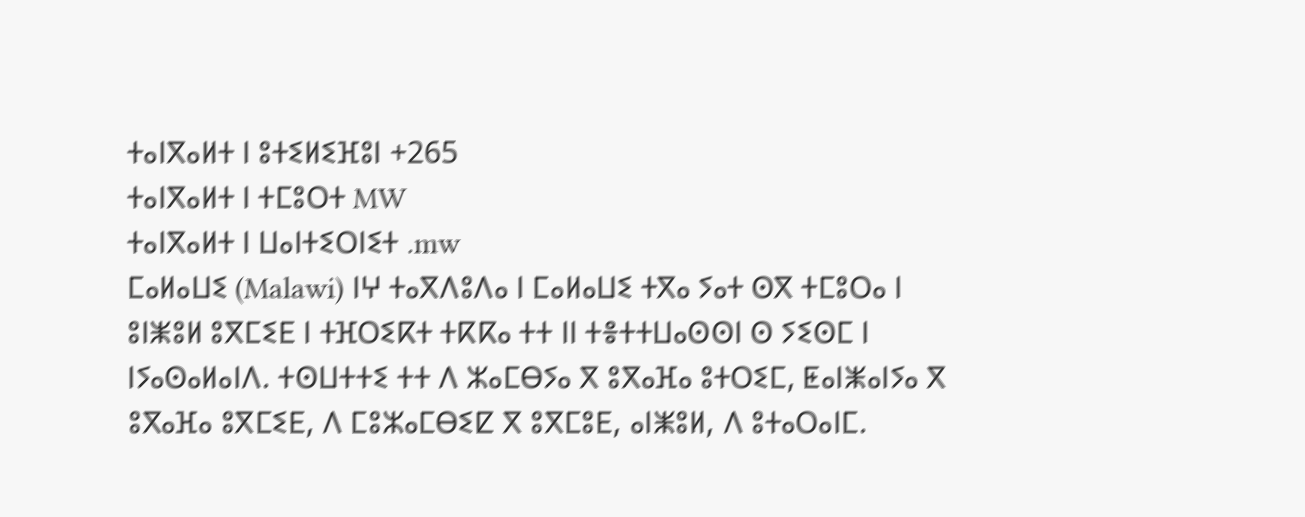ⵜⴰⵏⴳⴰⵍⵜ ⵏ ⵓⵜⵉⵍⵉⴼⵓⵏ +265
ⵜⴰⵏⴳⴰⵍⵜ ⵏ ⵜⵎⵓⵔⵜ MW
ⵜⴰⵏⴳⴰⵍⵜ ⵏ ⵡⴰⵏⵜⵉⵔⵏⵉⵜ .mw
ⵎⴰⵍⴰⵡⵉ (Malawi) ⵏⵖ ⵜⴰⴳⴷⵓⴷⴰ ⵏ ⵎⴰⵍⴰⵡⵉ ⵜⴳⴰ ⵢⴰⵜ ⵙⴳ ⵜⵎⵓⵔⴰ ⵏ ⵓⵏⵥⵓⵍ ⵓⴳⵎⵉⴹ ⵏ ⵜⴼⵔⵉⴽⵜ ⵜⴽⴽⴰ ⵜⵜ ⵏⵏ ⵜⴻⵜⵜⵡⴰⵙⵙⵏ ⵙ ⵢⵉⵙⵎ ⵏ ⵏⵢⴰⵙⴰⵍⴰⵏⴷ. ⵜⵙⵡⵜⵜⵉ ⵜⵜ ⴷ ⵣⴰⵎⴱⵢⴰ ⴳ ⵓⴳⴰⴼⴰ ⵓⵜⵔⵉⵎ, ⵟⴰⵏⵥⴰⵏⵢⴰ ⴳ ⵓⴳⴰⴼⴰ ⵓⴳⵎⵉⴹ, ⴷ ⵎⵓⵣⴰⵎⴱⵉⵇ ⴳ ⵓⴳⵎⵓⴹ, ⴰⵏⵥⵓⵍ, ⴷ ⵓⵜⴰⵔⴰⵏⵎ.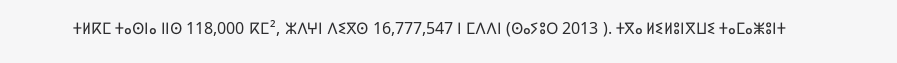ⵜⵍⴽⵎ ⵜⴰⵙⵏⴰ ⵏⵏⵙ 118,000 ⴽⵎ², ⵣⴷⵖⵏ ⴷⵉⴳⵙ 16,777,547 ⵏ ⵎⴷⴷⵏ (ⵙⴰⵢⵓⵔ 2013 ). ⵜⴳⴰ ⵍⵉⵍⵓⵏⴳⵡⵉ ⵜⴰⵎⴰⵥⵓⵏⵜ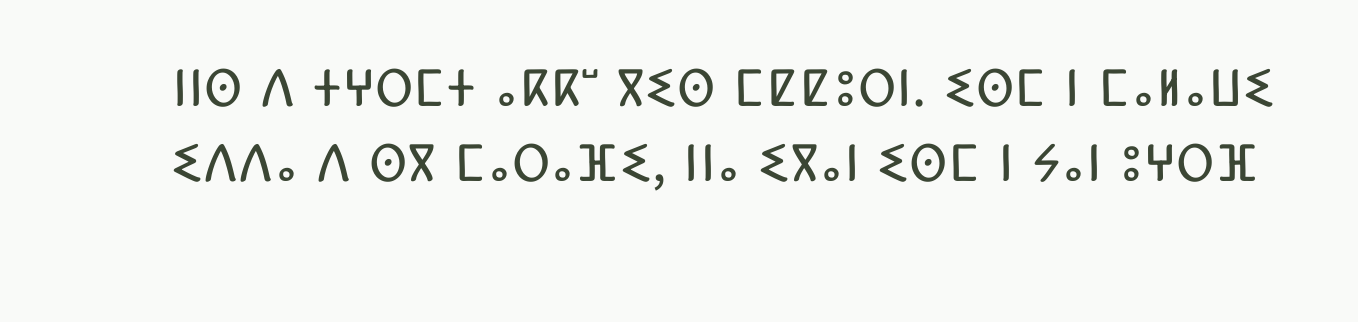ⵏⵏⵙ ⴷ ⵜⵖⵔⵎⵜ ⴰⴽⴽⵯ ⴳⵉⵙ ⵎⵇⵇⵓⵔⵏ. ⵉⵙⵎ ⵏ ⵎⴰⵍⴰⵡⵉ ⵉⴷⴷⴰ ⴷ ⵙⴳ ⵎⴰⵔⴰⴼⵉ, ⵏⵏⴰ ⵉⴳⴰⵏ ⵉⵙⵎ ⵏ ⵢⴰⵏ ⵓⵖⵔⴼ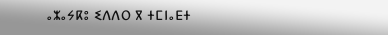ⴰⵣⴰⵢⴽⵓ ⵉⴷⴷⵔ ⴳ ⵜⵎⵏⴰⴹⵜ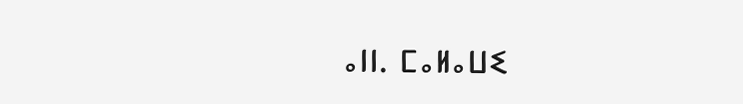ⴰⵏⵏ. ⵎⴰⵍⴰⵡⵉ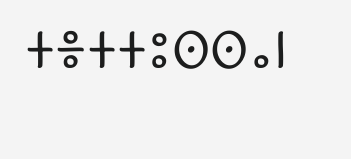ⵜⴻⵜⵜⵓⵙⵙⴰⵏ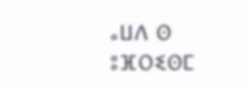ⴰⵡⴷ ⵙ ⵓⴼⵔⵉⵙⵎ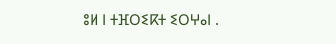ⵓⵍ ⵏ ⵜⴼⵔⵉⴽⵜ ⵉⵔⵖⴰⵏ .